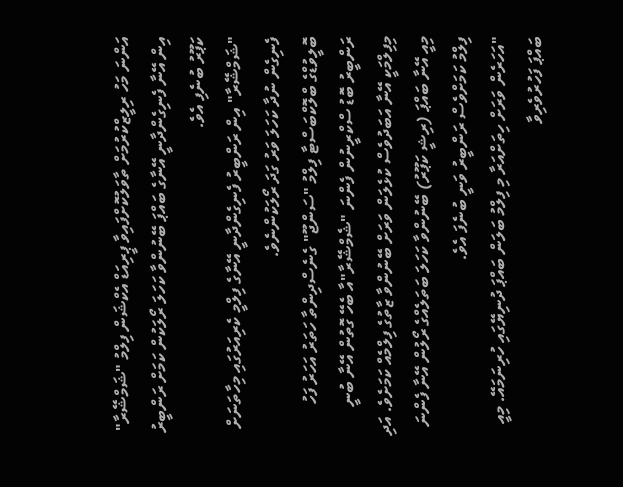އަންނަ މަހު ރިލީޒްކުރުމަށް ތާވަލުކޮށްފައިވާ ޕީރިއަޑް އެކްޝަން ފިލްމު "ޝަމްޝޭރާ" އިން އޭނާ ފެނިގެންދާނީ އޭނާގެ ބައްޕަ ބޭނުންވާ ކަހަލަ ރޯލަކުން ކަމަށް ރަންބީރު ކަޕޫރު ބުނެފި އެވެ.
"ޝަމްޝޭރާ" އިން ރަންބީރު ފެނިގެންދާނީ އޭނާގެ ފިލްމީ ކެރިއަރުގައި މިހާތަނަށް ފެނިގެން ނުދާ ކަހަލަ ވަރު ގަދަ ރޯލަކުންނެވެ.
ބޮލީވުޑްގެ ބްލޮކްބަސްޓާ ފިލްމު "ސަންޖޫ" ގެނެސްދިންތާ ހަތަރު އަހަރު ފަހު ރަންބީރު ބޮޑު ސްކްރީނުން ފެންނަ "ޝެމްޝޭރާ"އާ ބެހޭ ގޮތުން އޭނާ ބުނީ މިފިލްމަކީ އޭނާ އަބަދުވެސް ކުޅެލަން ވަރަށް ބޭނުންވާ ޒާތުގެ ފިލްމެއް ކަމަށެވެ. އަދި މިއީ އޭނާ ބައްޕަ (ރިޝީ ކަޕޫރު) ބޭނުންވާ ކަހަލަ ބަތަލެއްގެ ރޯލުން އޭނާ ފެންނަ ފިލްމު ކަމަށްވެސް ރަންބީރު ވަނީ ބުނެފަ އެވެ.
"އަހަރެން ވަރަށް ހިތަށްއަރާ މި ފިލްމު ބަލަން ބައްޕަ ދުނިޔޭގައި ހުރިނަމައޭ. މިއީ ބައްޕަ ފަހުރުވެރިވާ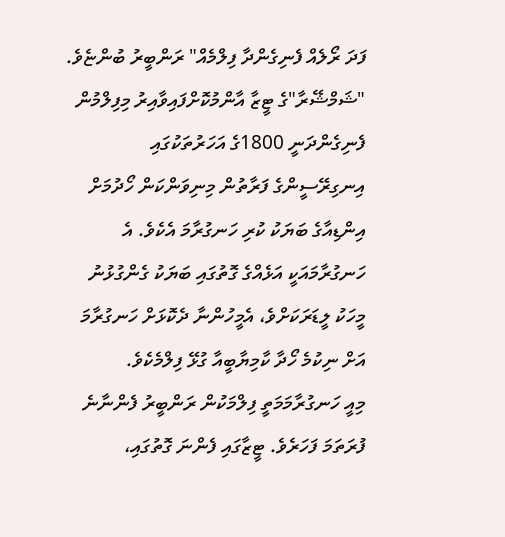ފަދަ ރޯލެއް ފެނިގެންދާ ފިލްމެއް" ރަންބީރު ބުންޏެވެ.
"ޝަމްޝޭރާ"ގެ ޓީޒާ އާންމުކޮށްފައިވާއިރު މިފިލްމުން ފެނިގެންދަނީ 1800ގެ އަހަރުތަކުގައި އިނގިރޭސީންގެ ފަރާތުން މިނިވަންކަން ހޯދުމަށް އިންޑިއާގެ ބަޔަކު ކުރި ހަނގުރާމަ އެކެވެ. އެ ހަނގުރާމައަކީ އަޅެއްގެ ގޮތުގައި ބަޔަކު ގެންގުޅުނު މީހަކު ލީޑަރަކަށްވެ، އެމީހުންނާ ދެކޮޅަށް ހަނގުރާމަ އަށް ނިކުމެ ހޯދާ ކާމިޔާބީއާ ގުޅޭ ފިލްމެކެވެ.
މިއީ ހަނގުރާމަމަތީ ފިލްމަކުން ރަންބީރު ފެންނާނެ ފުރަތަމަ ފަހަރެވެ. ޓީޒާގައި ފެންނަ ގޮތުގައި،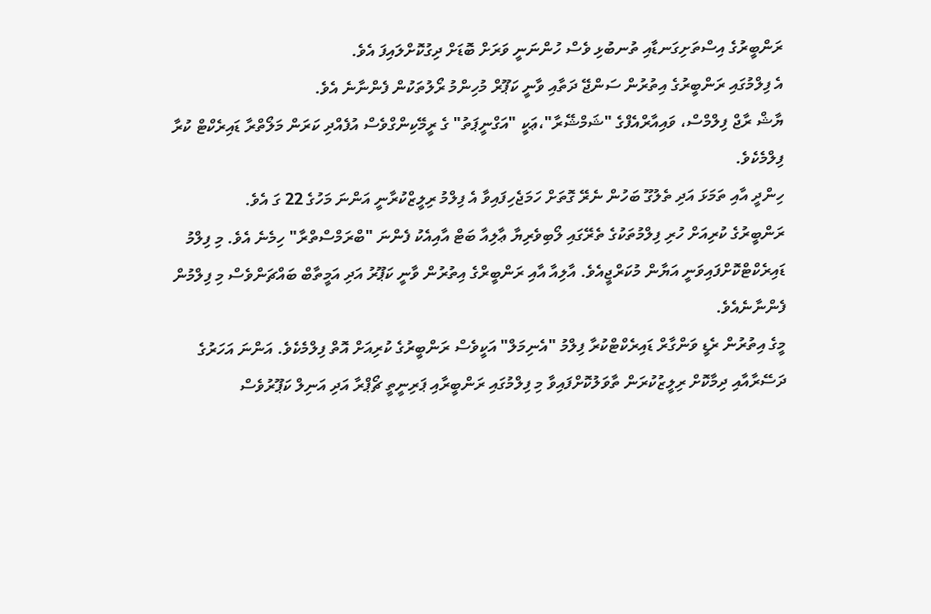ރަންބީރުގެ އިސްތަށިގަނޑާއި ތުނބުޅި ވެސް ހުންނަނީ ވަރަށް ބޮޑަށް ދިގުކޮށްލައިފަ އެވެ.
އެ ފިލްމުގައި ރަންބީރުގެ އިތުރުން ސަންޖޭ ދަތާއި ވާނީ ކަޕޫރް މުހިންމު ރޯލުތަކުން ފެންނާނެ އެވެ.
ޔާޝް ރާޖް ފިލްމްސް، ވައިއާރްއެފްގެ "ޝަމްޝޭރާ"،ޢަކީ "އަގްނީޕަތު" ގެ ރީމޭކިންގްވެސް އުފެއްދި ކަރަން މަލޯތްރާ ޑައިރެކްޓް ކުރާ ފިލްމެކެވެ.
ހިންދީ އާއި ތަމަޅަ އަދި ތެލުގޫ ބަހުން ނެރޭ ގޮތަށް ހަމަޖެހިފައިވާ އެ ފިލްމު ރިލީޒްކުރާނީ އަންނަ މަހުގެ 22 ގަ އެވެ.
ރަންބީރުގެ ކުރިއަށް ހުރި ފިލްމުތަކުގެ ތެރޭގައި ލޯބިވެރިޔާ ޢާލިއާ ބަޓް އާއިއެކު ފެންނަ "ބްރަމްސްތްރާ" ހިމެނެ އެވެ. މި ފިލްމު ޑައިރެކްޓްކޮށްފައިވަނީ އަޔާން މުކަރްޖީއެވެ. އާލިއާ އާއި ރަންބީރްގެ އިތުރުން ވާނީ ކަޕޫރު އަދި އަމީތާބް ބައްޗަންވެސް މި ފިލްމުން ފެންނާނެއެވެ.
މީގެ އިތުރުން ރެޑީ ވަންގާރް ޑައިރެކްޓްކުރާ ފިލްމު "އެނިމަލް" އަކީވެސް ރަންބީރުގެ ކުރިއަށް އޮތް ފިލްމެކެވެ. އަންނަ އަހަރުގެ ދަސޭރާއާއި ދިމާކޮށް ރިލީޒުކުރަން ތާވަލުކޮށްފައިވާ މި ފިލްމުގައި ރަންބީރާއި ޕަރިނީތީ ޗޯޕްރާ އަދި އަނިލް ކަޕޫރުވެސް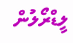ލީޑްރޯލުން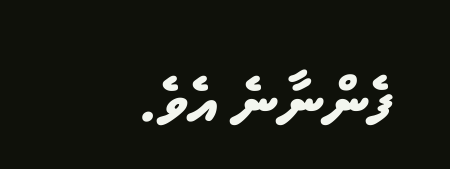ފެންނާނެ އެވެ.